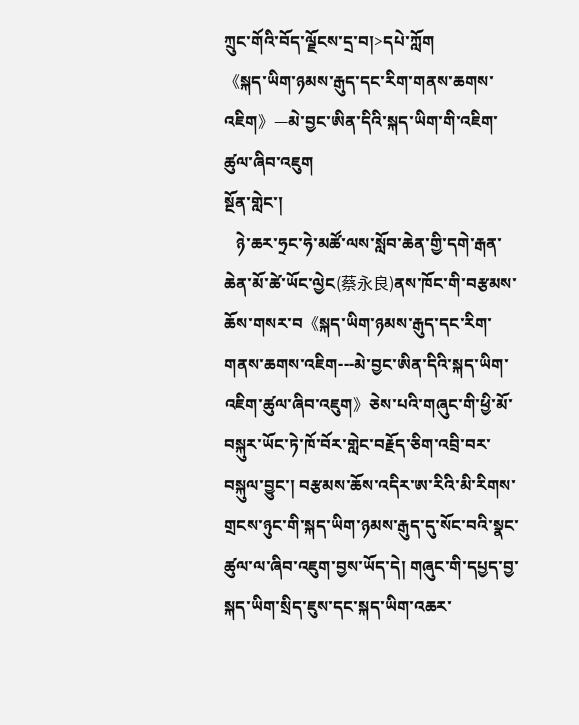ཀྲུང་གོའི་བོད་ལྗོངས་དྲ་བ།>དཔེ་ཀློག
《སྐད་ཡིག་ཉམས་རྒུད་དང་རིག་གནས་ཆགས་འཇིག》—མེ་བྱང་ཨིན་དིའི་སྐད་ཡིག་གི་འཇིག་ཚུལ་ཞིབ་འཇུག
སྔོན་གླེང་།
   ཉེ་ཆར་ཧྲང་ཧེ་མཚོ་ལས་སློབ་ཆེན་གྱི་དགེ་རྒན་ཆེན་མོ་ཚེ་ཡོང་ལྱེང(蔡永良)ནས་ཁོང་གི་བརྩམས་ཆོས་གསར་བ《སྐད་ཡིག་ཉམས་རྒུད་དང་རིག་གནས་ཆགས་འཇིག---མེ་བྱང་ཨིན་དིའི་སྐད་ཡིག་འཇིག་ཚུལ་ཞིབ་འཇུག》ཅེས་པའི་གཞུང་གི་ཕྱི་མོ་བསྐུར་ཡོང་ཏེ་ཁོ་བོར་གླེང་བརྗོད་ཅིག་འབྲི་བར་བསྐུལ་བྱུང་། བརྩམས་ཆོས་འདིར་ཨ་རིའི་མི་རིགས་གྲངས་ཉུང་གི་སྐད་ཡིག་ཉམས་རྒུད་དུ་སོང་བའི་སྣང་ཚུལ་ལ་ཞིབ་འཇུག་བྱས་ཡོད་དེ། གཞུང་གི་དཔྱད་བྱ་སྐད་ཡིག་སྲིད་ཇུས་དང་སྐད་ཡིག་འཆར་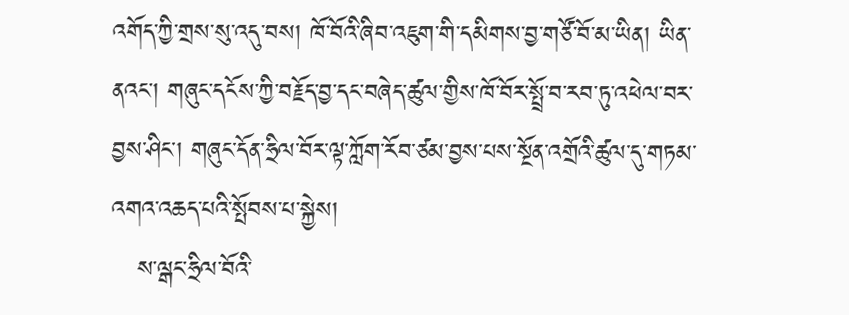འགོད་ཀྱི་གྲས་སུ་འདུ་བས། ཁོ་བོའི་ཞིབ་འཇུག་གི་དམིགས་བྱ་གཙོ་བོ་མ་ཡིན། ཡིན་ནའང་། གཞུང་དངོས་ཀྱི་བརྗོད་བྱ་དང་བཞེད་ཚུལ་གྱིས་ཁོ་བོར་སྤྲོ་བ་རབ་ཏུ་འཕེལ་བར་བྱས་ཤིང་། གཞུང་དོན་ཧྲིལ་བོར་ལྟ་ཀློག་རོབ་ཙམ་བྱས་པས་སྔོན་འགྲོའི་ཚུལ་དུ་གཏམ་འགའ་འཆད་པའི་སྤོབས་པ་སྐྱེས།
   ས་ལྒང་ཧྲིལ་བོའི་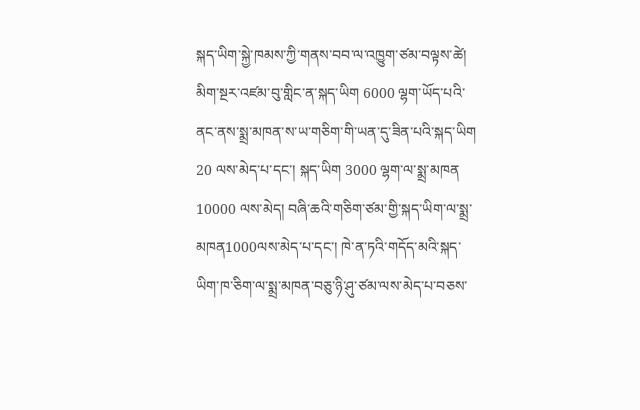སྐད་ཡིག་སྐྱེ་ཁམས་ཀྱི་གནས་བབ་ལ་འཁྱུག་ཙམ་བལྟས་ཚེ།  མིག་སྔར་འཛམ་བུ་གླིང་ན་སྐད་ཡིག 6000 ལྷག་ཡོད་པའི་ནང་ནས་སྨྲ་མཁན་ས་ཡ་གཅིག་གི་ཡན་དུ་ཟིན་པའི་སྐད་ཡིག 20 ལས་མེད་པ་དང་། སྐད་ཡིག 3000 ལྷག་ལ་སྨྲ་མཁན 10000 ལས་མེད། བཞི་ཆའི་གཅིག་ཙམ་གྱི་སྐད་ཡིག་ལ་སྨྲ་མཁན1000ལས་མེད་པ་དང་། ཁེ་ན་ཏའི་གདོད་མའི་སྐད་ཡིག་ཁ་ཅིག་ལ་སྨྲ་མཁན་བཅུ་ཉི་ཤུ་ཙམ་ལས་མེད་པ་བཅས་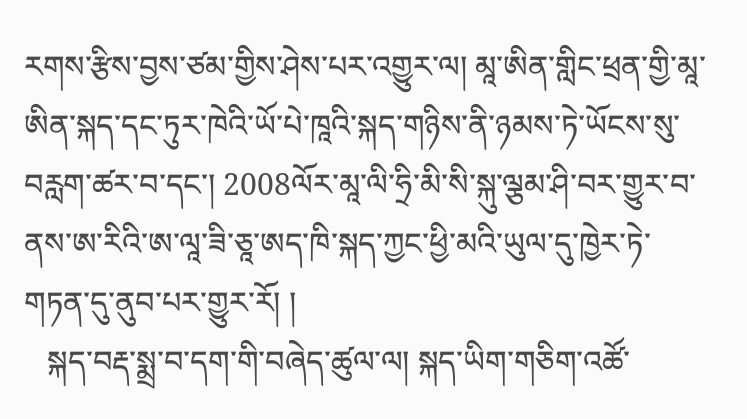རགས་རྩིས་བྱས་ཙམ་གྱིས་ཤེས་པར་འགྱུར་ལ། མཱ་ཨིན་གླིང་ཕྲན་གྱི་མཱ་ཨིན་སྐད་དང་ཏུར་ཁེའི་ཡོ་པེ་ཁཱའི་སྐད་གཉིས་ནི་ཉམས་ཏེ་ཡོངས་སུ་བརླག་ཚར་བ་དང་། 2008ལོར་མཱ་ལི་ཧྲི་མི་སི་སྐུ་ལྕམ་ཤི་བར་གྱུར་བ་ནས་ཨ་རིའི་ཨ་ལཱ་ཟི་ཅཱ་ཨད་ཁི་སྐད་ཀྱང་ཕྱི་མའི་ཡུལ་དུ་ཁྱེར་ཏེ་གཏན་དུ་ནུབ་པར་གྱུར་རོ། །
   སྐད་བརྡ་སྨྲ་བ་དག་གི་བཞེད་ཚུལ་ལ། སྐད་ཡིག་གཅིག་འཚོ་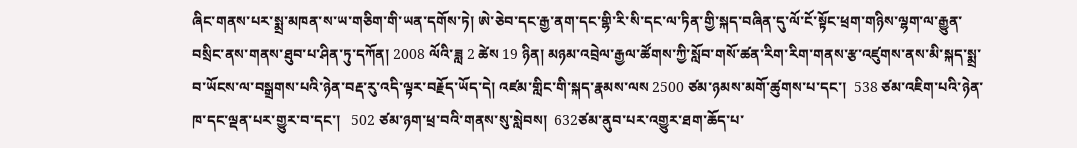ཞིང་གནས་པར་སྨྲ་མཁན་ས་ཡ་གཅིག་གི་ཡན་དགོས་ཏེ། ཨེ་ཅེབ་དང་རྒྱ་ནག་དང་གྷི་རི་སི་དང་ལ་ཏིན་གྱི་སྐད་བཞིན་དུ་ལོ་ངོ་སྟོང་ཕྲག་གཉིས་ལྷག་ལ་རྒྱུན་བསྲིང་ནས་གནས་ཐུབ་པ་ཤིན་ཏུ་དཀོན། 2008 ལོའི་ཟླ 2 ཚེས 19 ཉིན། མཉམ་འབྲེལ་རྒྱལ་ཚོགས་ཀྱི་སློབ་གསོ་ཚན་རིག་རིག་གནས་རྩ་འཛུགས་ནས་མི་སྐད་སྨྲ་བ་ཡོངས་ལ་བསྒྲགས་པའི་ཉེན་བརྡ་རུ་འདི་ལྟར་བརྗོད་ཡོད་དེ། འཛམ་གླིང་གི་སྐད་རྣམས་ལས 2500 ཙམ་ཉམས་མགོ་ཚུགས་པ་དང་།  538 ཙམ་འཇིག་པའི་ཉེན་ཁ་དང་ལྡན་པར་གྱུར་བ་དང་།   502 ཙམ་ཉག་ཕྲ་བའི་གནས་སུ་སླེབས།  632ཙམ་ནུབ་པར་འགྱུར་ཐག་ཆོད་པ་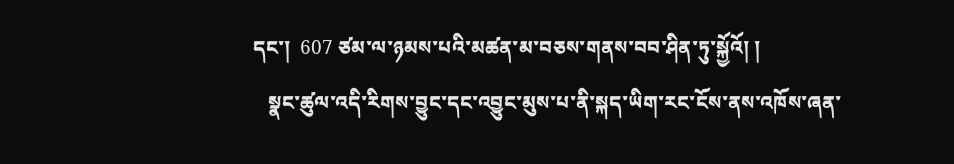དང་།  607 ཙམ་ལ་ཉམས་པའི་མཚན་མ་བཅས་གནས་བབ་ཤིན་ཏུ་སྐྱོའོ། །
   སྣང་ཚུལ་འདི་རིགས་བྱུང་དང་འབྱུང་མུས་པ་ནི་སྐད་ཡིག་རང་ངོས་ནས་འཁོས་ཞན་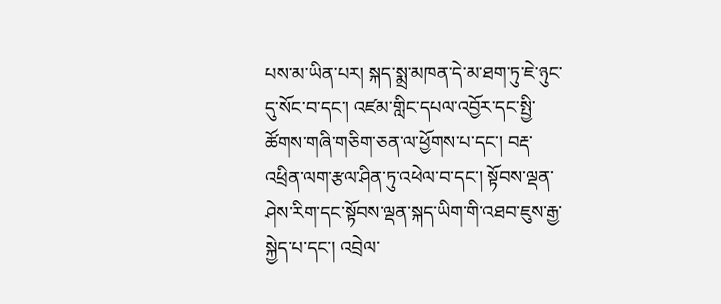པས་མ་ཡིན་པར། སྐད་སྨྲ་མཁན་དེ་མ་ཐག་ཏུ་ཇེ་ཉུང་དུ་སོང་བ་དང་། འཛམ་གླིང་དཔལ་འབྱོར་དང་སྤྱི་ཚོགས་གཞི་གཅིག་ཅན་ལ་ཕྱོགས་པ་དང་། བརྡ་འཕྲིན་ལག་རྩལ་ཤིན་ཏུ་འཕེལ་བ་དང་། སྟོབས་ལྡན་ཤེས་རིག་དང་སྟོབས་ལྡན་སྐད་ཡིག་གི་འཐབ་ཇུས་རྒྱ་སྐྱེད་པ་དང་། འབྲེལ་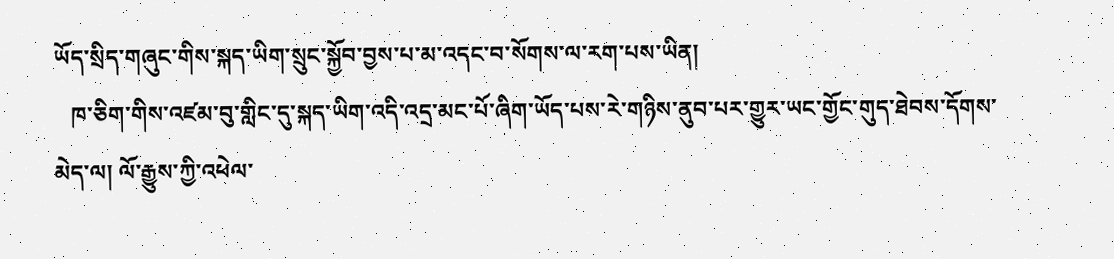ཡོད་སྲིད་གཞུང་གིས་སྐད་ཡིག་སྲུང་སྐྱོབ་བྱས་པ་མ་འདང་བ་སོགས་ལ་རག་པས་ཡིན།
   ཁ་ཅིག་གིས་འཛམ་བུ་གླིང་དུ་སྐད་ཡིག་འདི་འདྲ་མང་པོ་ཞིག་ཡོད་པས་རེ་གཉིས་ནུབ་པར་གྱུར་ཡང་གྱོང་གུད་ཐེབས་དོགས་མེད་ལ། ལོ་རྒྱུས་ཀྱི་འཕེལ་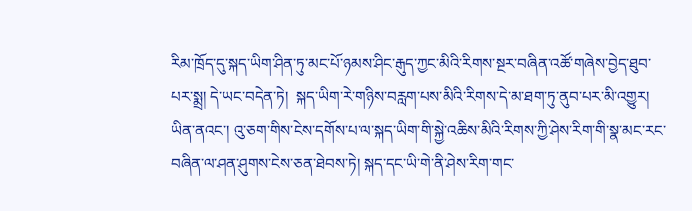རིམ་ཁྲོད་དུ་སྐད་ཡིག་ཤིན་ཏུ་མང་པོ་ཉམས་ཤིང་རྒུད་ཀྱང་མིའི་རིགས་སྔར་བཞིན་འཚོ་གཞེས་བྱེད་ཐུབ་པར་སྨྲ། དེ་ཡང་བདེན་ཏེ།  སྐད་ཡིག་རེ་གཉིས་བརླག་པས་མིའི་རིགས་དེ་མ་ཐག་ཏུ་ནུབ་པར་མི་འགྱུར། ཡིན་ནའང་། འུ་ཅག་གིས་ངེས་དགོས་པ་ལ་སྐད་ཡིག་གི་སྐྱེ་འཆིས་མིའི་རིགས་ཀྱི་ཤེས་རིག་གི་སྣ་མང་རང་བཞིན་ལ་ཤན་ཤུགས་ངེས་ཅན་ཐེབས་ཏེ། སྐད་དང་ཡི་གེ་ནི་ཤེས་རིག་གང་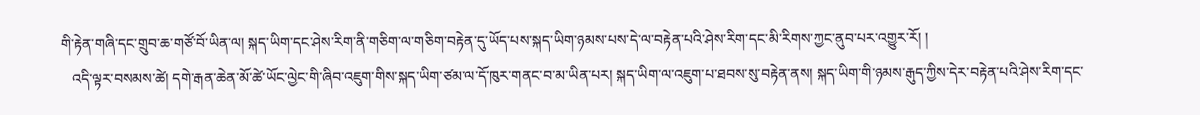གི་རྟེན་གཞི་དང་གྲུབ་ཆ་གཙོ་བོ་ཡིན་ལ། སྐད་ཡིག་དང་ཤེས་རིག་ནི་གཅིག་ལ་གཅིག་བརྟེན་དུ་ཡོད་པས་སྐད་ཡིག་ཉམས་པས་དེ་ལ་བརྟེན་པའི་ཤེས་རིག་དང་མི་རིགས་ཀྱང་ནུབ་པར་འགྱུར་རོ། །
   འདི་ལྟར་བསམས་ཚེ། དགེ་རྒན་ཆེན་མོ་ཚེ་ཡོང་ལྱེང་གི་ཞིབ་འཇུག་གིས་སྐད་ཡིག་ཙམ་ལ་དོ་ཁུར་གནང་བ་མ་ཡིན་པར། སྐད་ཡིག་ལ་འཇུག་པ་ཐབས་སུ་བརྟེན་ནས། སྐད་ཡིག་གི་ཉམས་རྒུད་ཀྱིས་དེར་བརྟེན་པའི་ཤེས་རིག་དང་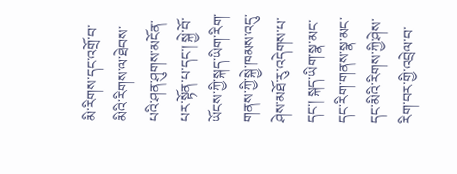མི་རིགས་དང་འགྲོ་བ་མིའི་རིགས་ལ་ཐེབས་པའི་ཤན་ཤུགས་མངོན་པར་སྟོན་པ་དང་། སྐྱེ་བོ་ཡོངས་ཀྱི་སྐད་ཡིག་རིག་གནས་ཀྱི་སྐྱེ་ཁམས་འདུ་ཤེས་མཐོ་རུ་འདེགས་པ་དང་། སྐད་ཡིག་སྣ་མང་དང་རིག་གནས་སྣ་མང་དང་མིའི་རིགས་ཀྱི་ཤེས་རིག་བར་གྱི་འབྲེལ་བ་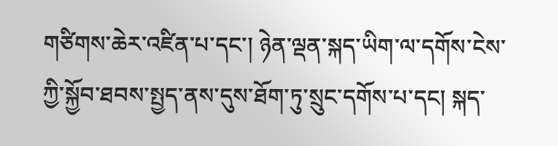གཙིགས་ཆེར་འཛིན་པ་དང་། ཉེན་ལྡན་སྐད་ཡིག་ལ་དགོས་ངེས་ཀྱི་སྐྱོབ་ཐབས་སྤྱད་ནས་དུས་ཐོག་ཏུ་སྲུང་དགོས་པ་དང། སྐད་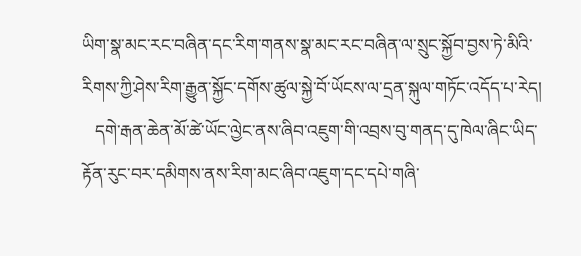ཡིག་སྣ་མང་རང་བཞིན་དང་རིག་གནས་སྣ་མང་རང་བཞིན་ལ་སྲུང་སྐྱོབ་བྱས་ཏེ་མིའི་རིགས་ཀྱི་ཤེས་རིག་རྒྱུན་སྐྱོང་དགོས་ཚུལ་སྐྱེ་བོ་ཡོངས་ལ་དྲན་སྐུལ་གཏོང་འདོད་པ་རེད།
   དགེ་རྒན་ཆེན་མོ་ཚེ་ཡོང་ལྱེང་ནས་ཞིབ་འཇུག་གི་འབྲས་བུ་གནད་དུ་ཁེལ་ཞིང་ཡིད་རྟོན་རུང་བར་དམིགས་ནས་རིག་མང་ཞིབ་འཇུག་དང་དཔེ་གཞི་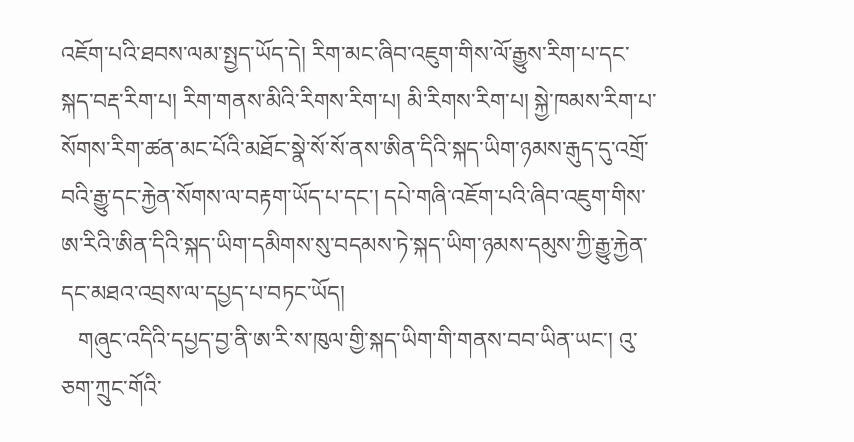འཇོག་པའི་ཐབས་ལམ་སྤྱད་ཡོད་དེ། རིག་མང་ཞིབ་འཇུག་གིས་ལོ་རྒྱུས་རིག་པ་དང་སྐད་བརྡ་རིག་པ། རིག་གནས་མིའི་རིགས་རིག་པ། མི་རིགས་རིག་པ། སྐྱེ་ཁམས་རིག་པ་སོགས་རིག་ཚན་མང་པོའི་མཐོང་སྣེ་སོ་སོ་ནས་ཨིན་དིའི་སྐད་ཡིག་ཉམས་རྒུད་དུ་འགྲོ་བའི་རྒྱུ་དང་རྐྱེན་སོགས་ལ་བརྟག་ཡོད་པ་དང་། དཔེ་གཞི་འཇོག་པའི་ཞིབ་འཇུག་གིས་ཨ་རིའི་ཨིན་དིའི་སྐད་ཡིག་དམིགས་སུ་བདམས་ཏེ་སྐད་ཡིག་ཉམས་དམུས་ཀྱི་རྒྱུ་རྐྱེན་དང་མཐའ་འབྲས་ལ་དཔྱད་པ་བཏང་ཡོད།
   གཞུང་འདིའི་དཔྱད་བྱ་ནི་ཨ་རི་ས་ཁུལ་གྱི་སྐད་ཡིག་གི་གནས་བབ་ཡིན་ཡང་། འུ་ཅག་ཀྲུང་གོའི་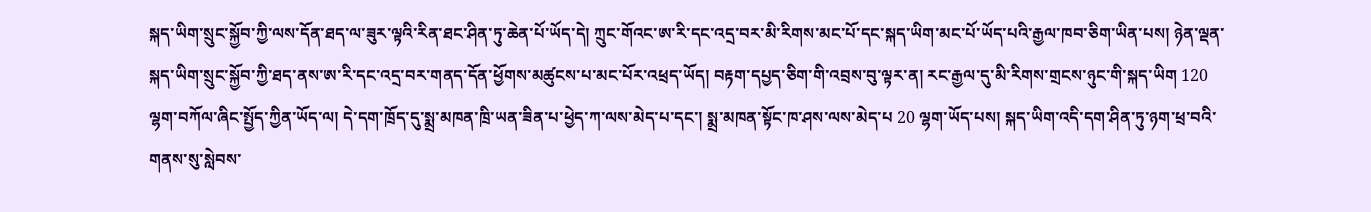སྐད་ཡིག་སྲུང་སྐྱོབ་ཀྱི་ལས་དོན་ཐད་ལ་ཟུར་ལྟའི་རིན་ཐང་ཤིན་ཏུ་ཆེན་པོ་ཡོད་དེ། ཀྲུང་གོའང་ཨ་རི་དང་འདྲ་བར་མི་རིགས་མང་པོ་དང་སྐད་ཡིག་མང་པོ་ཡོད་པའི་རྒྱལ་ཁབ་ཅིག་ཡིན་པས། ཉེན་ལྡན་སྐད་ཡིག་སྲུང་སྐྱོབ་ཀྱི་ཐད་ནས་ཨ་རི་དང་འདྲ་བར་གནད་དོན་ཕྱོགས་མཚུངས་པ་མང་པོར་འཕྲད་ཡོད། བརྟག་དཔྱད་ཅིག་གི་འབྲས་བུ་ལྟར་ན། རང་རྒྱལ་དུ་མི་རིགས་གྲངས་ཉུང་གི་སྐད་ཡིག 120 ལྷག་བཀོལ་ཞིང་སྤྱོད་ཀྱིན་ཡོད་ལ། དེ་དག་ཁྲོད་དུ་སྨྲ་མཁན་ཁྲི་ཡན་ཟིན་པ་ཕྱེད་ཀ་ལས་མེད་པ་དང་། སྨྲ་མཁན་སྟོང་ཁ་ཤས་ལས་མེད་པ 20 ལྷག་ཡོད་པས། སྐད་ཡིག་འདི་དག་ཤིན་ཏུ་ཉག་ཕྲ་བའི་གནས་སུ་སླེབས་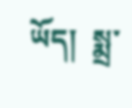ཡོད།  སྨྲ་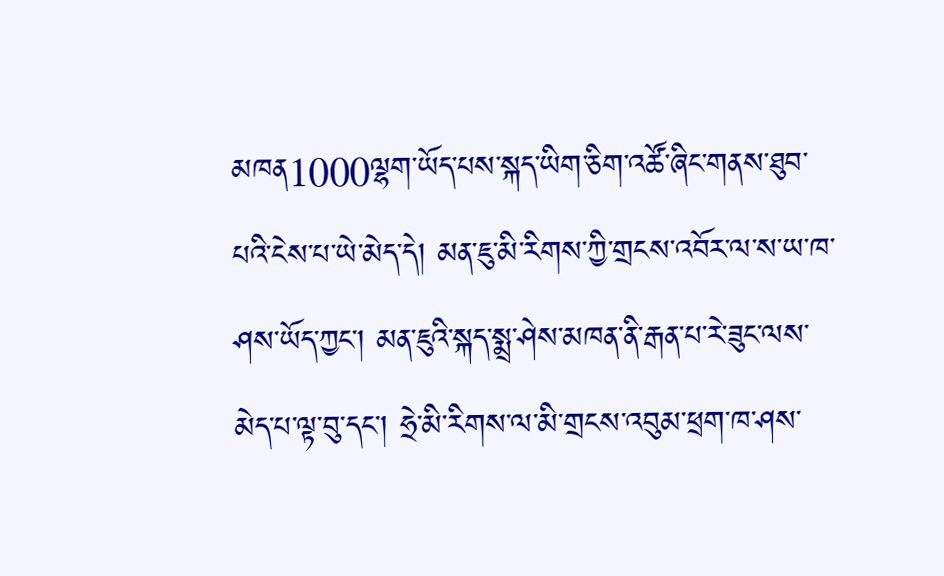མཁན1000ལྷག་ཡོད་པས་སྐད་ཡིག་ཅིག་འཚོ་ཞིང་གནས་ཐུབ་པའི་ངེས་པ་ཡེ་མེད་དེ། མན་ཇུ་མི་རིགས་ཀྱི་གྲངས་འབོར་ལ་ས་ཡ་ཁ་ཤས་ཡོད་ཀྱང་། མན་ཇུའི་སྐད་སྨྲ་ཤེས་མཁན་ནི་རྒན་པ་རེ་ཟུང་ལས་མེད་པ་ལྟ་བུ་དང་། ཧྲེ་མི་རིགས་ལ་མི་གྲངས་འབུམ་ཕྲག་ཁ་ཤས་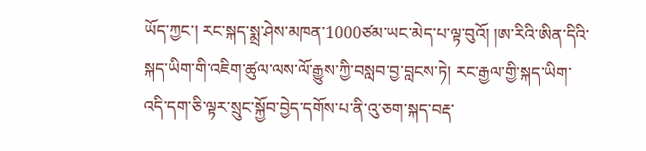ཡོད་ཀྱང་། རང་སྐད་སྨྲ་ཤེས་མཁན་1000ཙམ་ཡང་མེད་པ་ལྟ་བུའོ། །ཨ་རིའི་ཨིན་དིའི་སྐད་ཡིག་གི་འཇིག་ཚུལ་ལས་ལོ་རྒྱུས་ཀྱི་བསླབ་བྱ་བླངས་ཏེ། རང་རྒྱལ་གྱི་སྐད་ཡིག་འདི་དག་ཅི་ལྟར་སྲུང་སྐྱོབ་བྱེད་དགོས་པ་ནི་འུ་ཅག་སྐད་བརྡ་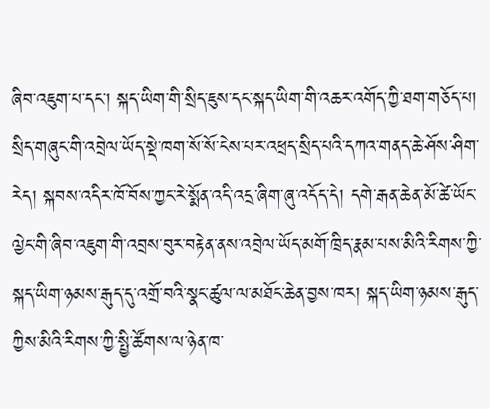ཞིབ་འཇུག་པ་དང་། སྐད་ཡིག་གི་སྲིད་ཇུས་དང་སྐད་ཡིག་གི་འཆར་འགོད་ཀྱི་ཐག་གཅོད་པ། སྲིད་གཞུང་གི་འབྲེལ་ཡོད་སྡེ་ཁག་སོ་སོ་ངེས་པར་འཕྲད་སྲིད་པའི་དཀའ་གནད་ཆེ་ཤོས་ཤིག་རེད། སྐབས་འདིར་ཁོ་བོས་ཀྱང་རེ་སྨོན་འདི་འདྲ་ཞིག་ཞུ་འདོད་དེ། དགེ་རྒན་ཆེན་མོ་ཚེ་ཡོང་ལྱེང་གི་ཞིབ་འཇུག་གི་འབྲས་བུར་བརྟེན་ནས་འབྲེལ་ཡོད་མགོ་ཁྲིད་རྣམ་པས་མིའི་རིགས་ཀྱི་སྐད་ཡིག་ཉམས་རྒུད་དུ་འགྲོ་བའི་སྣང་ཚུལ་ལ་མཐོང་ཆེན་བྱས་ཁར། སྐད་ཡིག་ཉམས་རྒུད་ཀྱིས་མིའི་རིགས་ཀྱི་སྤྱི་ཚོགས་ལ་ཉེན་ཁ་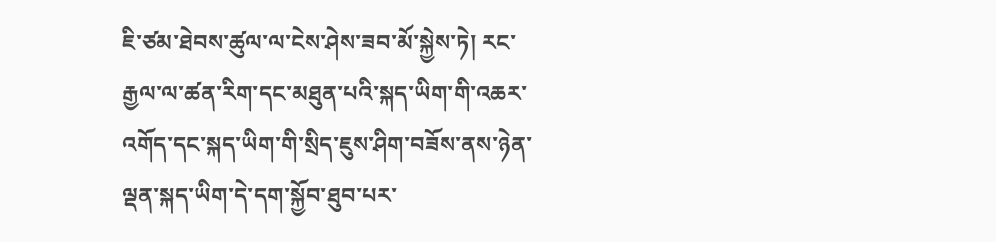ཇི་ཙམ་ཐེབས་ཚུལ་ལ་ངེས་ཤེས་ཟབ་མོ་སྐྱེས་ཏེ། རང་རྒྱལ་ལ་ཚན་རིག་དང་མཐུན་པའི་སྐད་ཡིག་གི་འཆར་འགོད་དང་སྐད་ཡིག་གི་སྲིད་ཇུས་ཤིག་བཟོས་ནས་ཉེན་ལྡན་སྐད་ཡིག་དེ་དག་སྐྱོབ་ཐུབ་པར་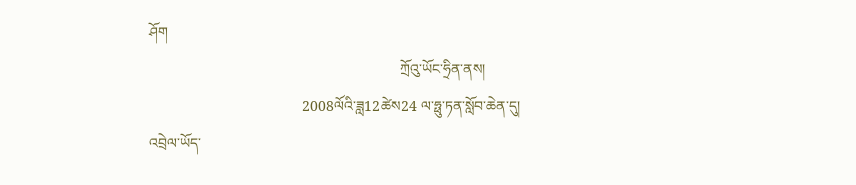ཤོག
                                                                     ཀྲོའུ་ཡོང་ཧྲིན་ནས།
                                          2008ལོའི་ཟླ12ཚེས24 ལ་ཧྥུ་ཏན་སློབ་ཆེན་དུ།
འབྲེལ་ཡོད་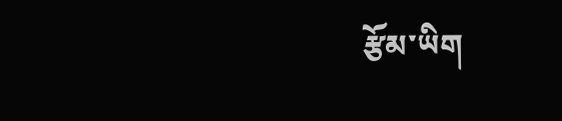རྩོམ་ཡིག